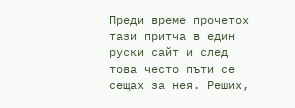Преди време прочетох тази притча в един руски сайт и след това често пъти се сещах за нея. Реших,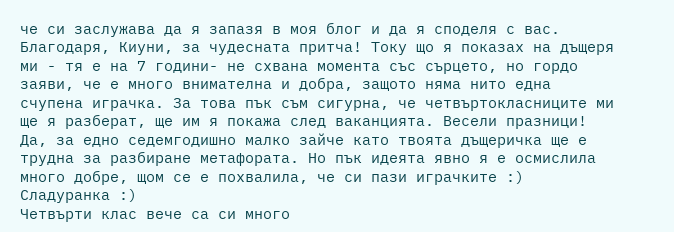че си заслужава да я запазя в моя блог и да я споделя с вас.
Благодаря, Киуни, за чудесната притча! Току що я показах на дъщеря ми - тя е на 7 години- не схвана момента със сърцето, но гордо заяви, че е много внимателна и добра, защото няма нито една счупена играчка. За това пък съм сигурна, че четвъртокласниците ми ще я разберат, ще им я покажа след ваканцията. Весели празници!
Да, за едно седемгодишно малко зайче като твоята дъщеричка ще е трудна за разбиране метафората. Но пък идеята явно я е осмислила много добре, щом се е похвалила, че си пази играчките :) Сладуранка :)
Четвърти клас вече са си много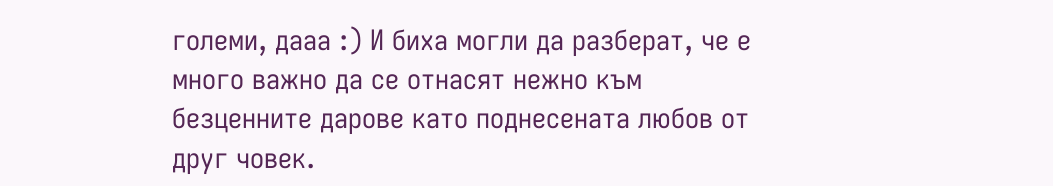големи, дааа :) И биха могли да разберат, че е много важно да се отнасят нежно към безценните дарове като поднесената любов от друг човек.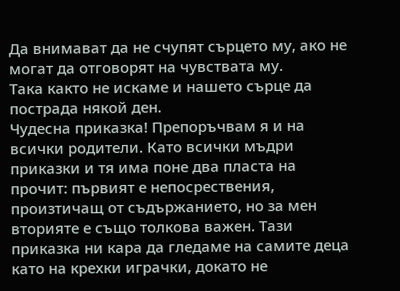Да внимават да не счупят сърцето му, ако не могат да отговорят на чувствата му.
Така както не искаме и нашето сърце да пострада някой ден.
Чудесна приказка! Препоръчвам я и на всички родители. Като всички мъдри приказки и тя има поне два пласта на прочит: първият е непосрествения, произтичащ от съдържанието, но за мен вторияте е също толкова важен. Тази приказка ни кара да гледаме на самите деца като на крехки играчки, докато не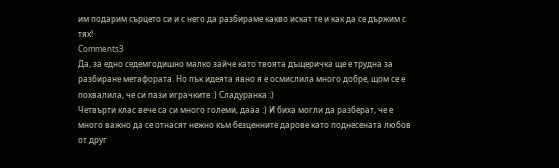им подарим сърцето си и с него да разбираме какво искат те и как да се държим с тях!
Comments3
Да, за едно седемгодишно малко зайче като твоята дъщеричка ще е трудна за разбиране метафората. Но пък идеята явно я е осмислила много добре, щом се е похвалила, че си пази играчките :) Сладуранка :)
Четвърти клас вече са си много големи, дааа :) И биха могли да разберат, че е много важно да се отнасят нежно към безценните дарове като поднесената любов от друг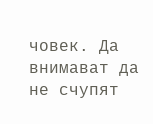човек. Да внимават да не счупят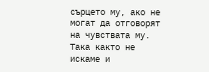сърцето му, ако не могат да отговорят на чувствата му.
Така както не искаме и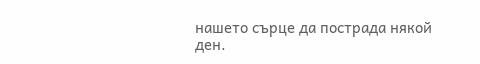нашето сърце да пострада някой ден.